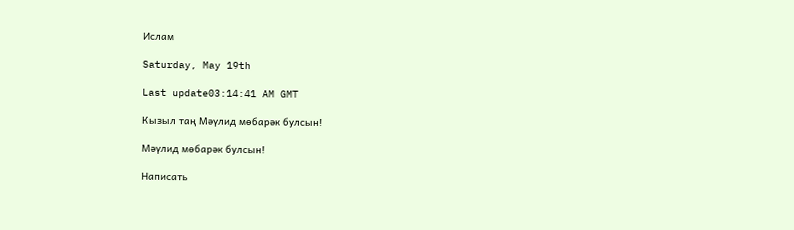Ислам

Saturday, May 19th

Last update03:14:41 AM GMT

Кызыл таң Мәүлид мөбарәк булсын!

Мәүлид мөбарәк булсын!

Написать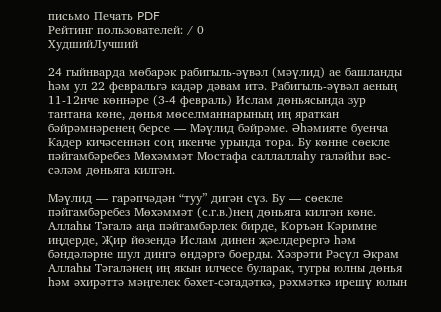письмо Печать PDF
Рейтинг пользователей: / 0
ХудшийЛучший

24 гыйнварда мөбарәк рабигыль-әүвәл (мәүлид) ае башланды һәм ул 22 февральгә кадәр дәвам итә. Рабигыль-әүвәл аеның 11-12нче көннәре (3-4 февраль) Ислам дөньясында зур тантана көне, дөнья мөселманнарының иң яраткан бәйрәмнәренең берсе — Мәүлид бәйрәме. Әһәмияте буенча Кадер кичәсеннән соң икенче урында тора. Бу көнне сөекле пәйгамбәребез Мөхәммәт Мостафа саллаллаһу галәйһи вәс-сәләм дөньяга килгән.

Мәүлид — гарәпчәдән “туу” дигән сүз. Бу — сөекле пәйгамбәребез Мөхәммәт (с.г.в.)нең дөньяга килгән көне. Аллаһы Тәгалә аңа пәйгамбәрлек бирде, Коръән Кәримне иңдерде, Җир йөзендә Ислам динен җәелдерергә һәм бәндәләрне шул дингә өндәргә боерды. Хәзрәти Рәсүл Әкрам Аллаһы Тәгаләнең иң якын илчесе буларак, тугры юлны дөнья һәм әхирәттә мәңгелек бәхет-сәгадәткә, рәхмәткә ирешү юлын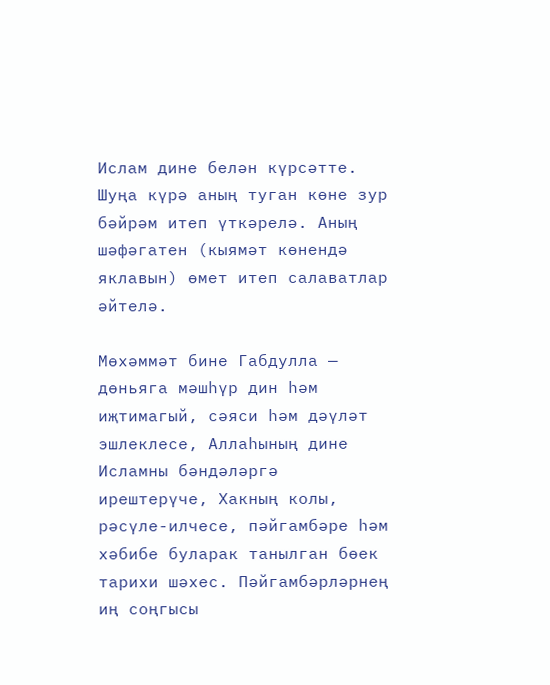Ислам дине белән күрсәтте. Шуңа күрә аның туган көне зур бәйрәм итеп үткәрелә. Аның шәфәгатен (кыямәт көнендә яклавын) өмет итеп салаватлар әйтелә.

Мөхәммәт бине Габдулла — дөньяга мәшһүр дин һәм иҗтимагый, сәяси һәм дәүләт эшлеклесе, Аллаһының дине Исламны бәндәләргә ирештерүче, Хакның колы, рәсүле-илчесе, пәйгамбәре һәм хәбибе буларак танылган бөек тарихи шәхес. Пәйгамбәрләрнең иң соңгысы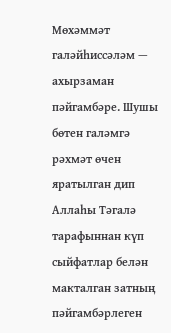Мөхәммәт галәйһиссәләм — ахырзаман пәйгамбәре. Шушы бөтен галәмгә рәхмәт өчен яратылган дип Аллаһы Тәгалә тарафыннан күп сыйфатлар белән макталган затның пәйгамбәрлеген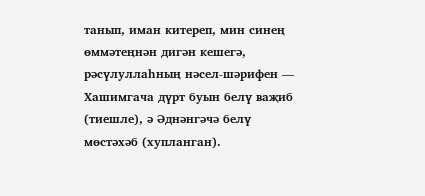танып, иман китереп, мин синең өммәтеңнән дигән кешегә, рәсүлуллаһның нәсел-шәрифен — Хашимгача дүрт буын белү ваҗиб (тиешле), ә Әднәнгәчә белү мөстәхәб (хупланган).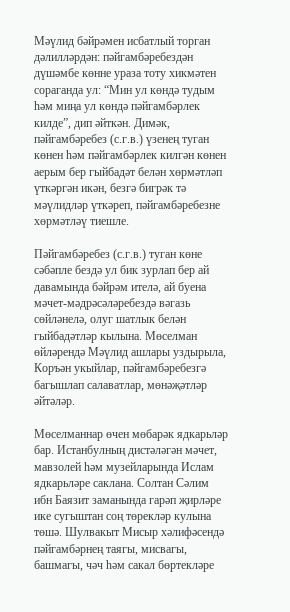Мәүлид бәйрәмен исбатлый торган дәлилләрдән: пәйгамбәребездән дүшәмбе көнне ураза тоту хикмәтен сораганда ул: “Мин ул көндә тудым һәм миңа ул көндә пәйгамбәрлек килде”, дип әйткән. Димәк, пәйгамбәребез (с.г.в.) үзенең туган көнен һәм пәйгамбәрлек килгән көнен аерым бер гыйбадәт белән хөрмәтләп үткәргән икән, безгә бигрәк тә мәүлидләр үткәреп, пәйгамбәребезне хөрмәтләү тиешле.

Пәйгамбәребез (с.г.в.) туган көне сәбәпле бездә ул бик зурлап бер ай давамында бәйрәм ителә, ай буена мәчет-мәдрәсәләребездә вәгазь сөйләнелә, олуг шатлык белән гыйбадәтләр кылына. Мөселман өйләрендә Мәүлид ашлары уздырыла, Коръән укыйлар, пәйгамбәребезгә багышлап салаватлар, мөнәҗәтләр әйтәләр.

Мөселманнар өчен мөбарәк ядкарьләр бар. Истанбулның дистәләгән мәчет, мавзолей һәм музейларында Ислам ядкарьләре саклана. Солтан Сәлим ибн Баязит заманында гарәп җирләре ике сугыштан соң төрекләр кулына төшә. Шулвакыт Мисыр хәлифәсендә пәйгамбәрнең таягы, мисвагы, башмагы, чәч һәм сакал бөртекләре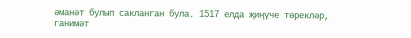әманәт булып сакланган була. 1517 елда җиңүче төрекләр, ганимәт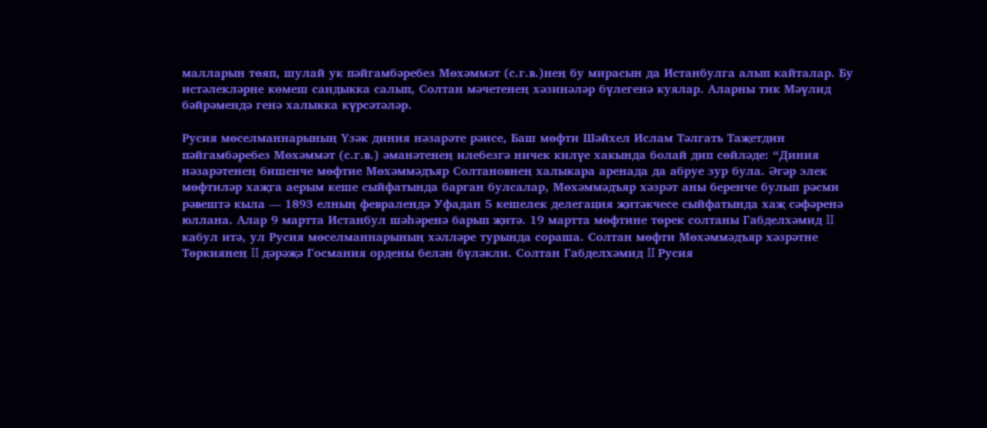малларын төяп, шулай ук пәйгамбәребез Мөхәммәт (с.г.в.)нең бу мирасын да Истанбулга алып кайталар. Бу истәлекләрне көмеш сандыкка салып, Солтан мәчетенең хәзинәләр бүлегенә куялар. Аларны тик Мәүлид бәйрәмендә генә халыкка күрсәтәләр.

Русия мөселманнарының Үзәк диния нәзарәте рәисе, Баш мөфти Шәйхел Ислам Тәлгать Таҗетдин пәйгамбәребез Мөхәммәт (с.г.в.) әманәтенең илебезгә ничек килүе хакында болай дип сөйләде: “Диния нәзарәтенең бишенче мөфтие Мөхәммәдъяр Солтановнең халыкара аренада да абруе зур була. Әгәр элек мөфтиләр хаҗга аерым кеше сыйфатында барган булсалар, Мөхәммәдъяр хәзрәт аны беренче булып рәсми рәвештә кыла — 1893 елның февралендә Уфадан 5 кешелек делегация җитәкчесе сыйфатында хаҗ сәфәренә юллана. Алар 9 мартта Истанбул шәһәренә барып җитә. 19 мартта мөфтине төрек солтаны Габделхәмид II кабул итә, ул Русия мөселманнарының хәлләре турында сораша. Солтан мөфти Мөхәммәдъяр хәзрәтне Төркиянең II дәрәҗә Госмания ордены белән бүләкли. Солтан Габделхәмид II Русия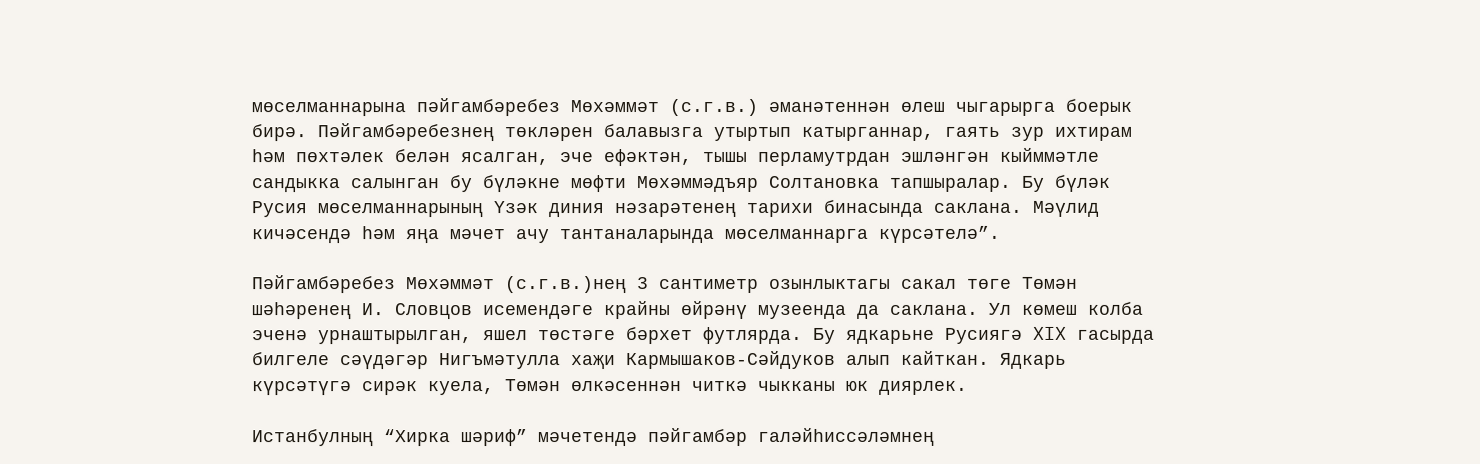мөселманнарына пәйгамбәребез Мөхәммәт (с.г.в.) әманәтеннән өлеш чыгарырга боерык бирә. Пәйгамбәребезнең төкләрен балавызга утыртып катырганнар, гаять зур ихтирам һәм пөхтәлек белән ясалган, эче ефәктән, тышы перламутрдан эшләнгән кыйммәтле сандыкка салынган бу бүләкне мөфти Мөхәммәдъяр Солтановка тапшыралар. Бу бүләк Русия мөселманнарының Үзәк диния нәзарәтенең тарихи бинасында саклана. Мәүлид кичәсендә һәм яңа мәчет ачу тантаналарында мөселманнарга күрсәтелә”.

Пәйгамбәребез Мөхәммәт (с.г.в.)нең 3 сантиметр озынлыктагы сакал төге Төмән шәһәренең И. Словцов исемендәге крайны өйрәнү музеенда да саклана. Ул көмеш колба эченә урнаштырылган, яшел төстәге бәрхет футлярда. Бу ядкарьне Русиягә XIX гасырда билгеле сәүдәгәр Нигъмәтулла хаҗи Кармышаков-Сәйдуков алып кайткан. Ядкарь күрсәтүгә сирәк куела, Төмән өлкәсеннән читкә чыкканы юк диярлек.

Истанбулның “Хирка шәриф” мәчетендә пәйгамбәр галәйһиссәләмнең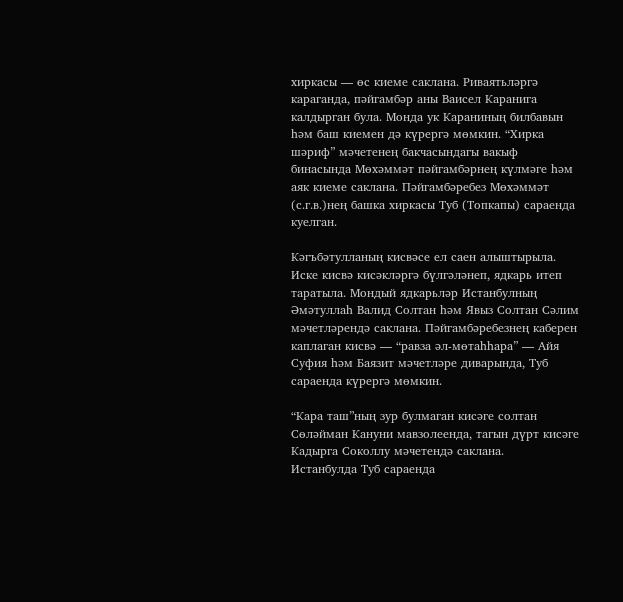хиркасы — өс киеме саклана. Риваятьләргә караганда, пәйгамбәр аны Ваисел Каранига калдырган була. Монда ук Караниның билбавын һәм баш киемен дә күрергә мөмкин. “Хирка шәриф” мәчетенең бакчасындагы вакыф бинасында Мөхәммәт пәйгамбәрнең күлмәге һәм аяк киеме саклана. Пәйгамбәребез Мөхәммәт (с.г.в.)нең башка хиркасы Туб (Топкапы) сараенда куелган.

Кәгъбәтулланың кисвәсе ел саен алыштырыла. Иске кисвә кисәкләргә бүлгәләнеп, ядкарь итеп таратыла. Мондый ядкарьләр Истанбулның Әмәтуллаһ Валид Солтан һәм Явыз Солтан Сәлим мәчетләрендә саклана. Пәйгамбәребезнең каберен каплаган кисвә — “равза әл-мөтаһһара” — Айя Суфия һәм Баязит мәчетләре диварында, Туб сараенда күрергә мөмкин.

“Кара таш”ның зур булмаган кисәге солтан Сөләйман Кануни мавзолеенда, тагын дүрт кисәге Кадырга Соколлу мәчетендә саклана.
Истанбулда Туб сараенда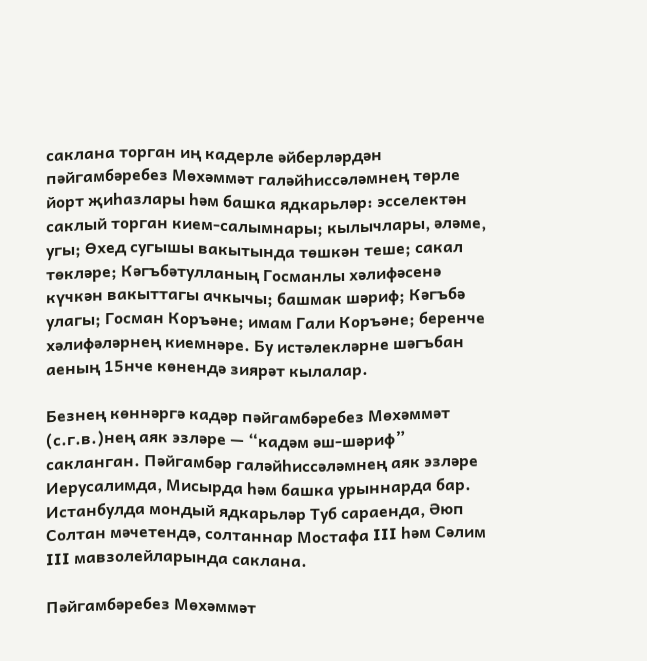саклана торган иң кадерле әйберләрдән пәйгамбәребез Мөхәммәт галәйһиссәләмнең төрле йорт җиһазлары һәм башка ядкарьләр: эсселектән саклый торган кием-салымнары; кылычлары, әләме, угы; Өхед сугышы вакытында төшкән теше; сакал төкләре; Кәгъбәтулланың Госманлы хәлифәсенә күчкән вакыттагы ачкычы; башмак шәриф; Кәгъбә улагы; Госман Коръәне; имам Гали Коръәне; беренче хәлифәләрнең киемнәре. Бу истәлекләрне шәгъбан аеның 15нче көнендә зиярәт кылалар.

Безнең көннәргә кадәр пәйгамбәребез Мөхәммәт (с.г.в.)нең аяк эзләре — “кадәм әш-шәриф” сакланган. Пәйгамбәр галәйһиссәләмнең аяк эзләре Иерусалимда, Мисырда һәм башка урыннарда бар. Истанбулда мондый ядкарьләр Туб сараенда, Әюп Солтан мәчетендә, солтаннар Мостафа III һәм Сәлим III мавзолейларында саклана.

Пәйгамбәребез Мөхәммәт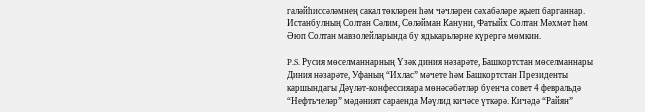галәйһиссәләмнең сакал төкләрен һәм чәчләрен сәхабәләре җыеп барганнар. Истанбулның Солтан Сәлим, Сөләйман Кануни, Фатыйх Солтан Мәхмәт һәм Әюп Солтан мавзолейларында бу ядькарьләрне күрергә мөмкин.

P.S. Русия мөселманнарның Үзәк диния нәзарәте, Башкортстан мөселманнары Диния нәзарәте, Уфаның “Ихлас” мәчете һәм Башкортстан Президенты каршындагы Дәүләт-конфессияара мөнәсәбәтләр буенча совет 4 февральдә “Нефтьчеләр” мәдәният сараенда Мәүлид кичәсе үткәрә. Кичәдә “Райян”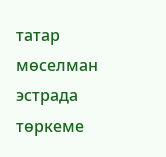татар мөселман эстрада төркеме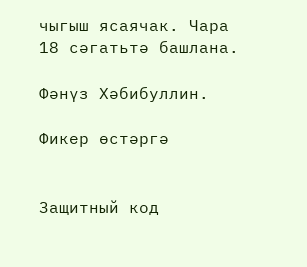чыгыш ясаячак. Чара 18 сәгатьтә башлана.

Фәнүз Хәбибуллин.

Фикер өстәргә


Защитный код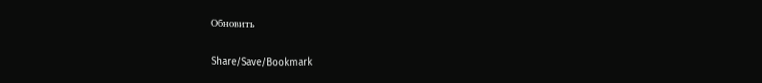Обновить

Share/Save/Bookmark